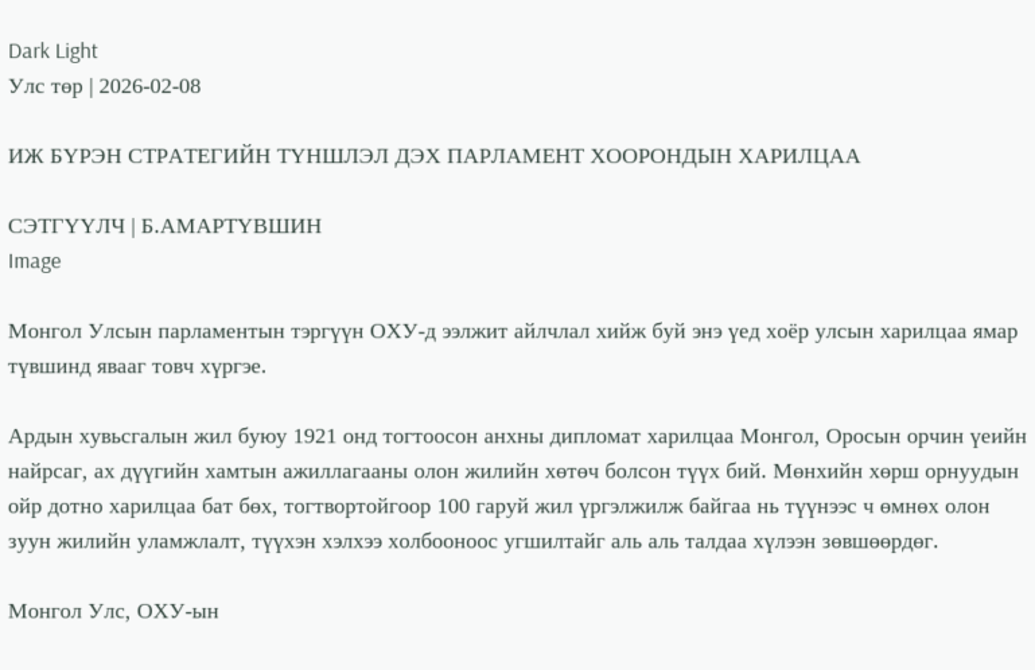Dark Light
Улс төр | 2026-02-08

ИЖ БҮРЭН СТРАТЕГИЙН ТҮНШЛЭЛ ДЭХ ПАРЛАМЕНТ ХООРОНДЫН ХАРИЛЦАА

СЭТГҮҮЛЧ | Б.АМАРТҮВШИН
Image

Монгол Улсын парламентын тэргүүн ОХУ-д ээлжит айлчлал хийж буй энэ үед хоёр улсын харилцаа ямар түвшинд явааг товч хүргэе.

Ардын хувьсгалын жил буюу 1921 онд тогтоосон анхны дипломат харилцаа Монгол, Оросын орчин үеийн найрсаг, ах дүүгийн хамтын ажиллагааны олон жилийн хөтөч болсон түүх бий. Мөнхийн хөрш орнуудын ойр дотно харилцаа бат бөх, тогтвортойгоор 100 гаруй жил үргэлжилж байгаа нь түүнээс ч өмнөх олон зуун жилийн уламжлалт, түүхэн хэлхээ холбооноос угшилтайг аль аль талдаа хүлээн зөвшөөрдөг.

Монгол Улс, ОХУ-ын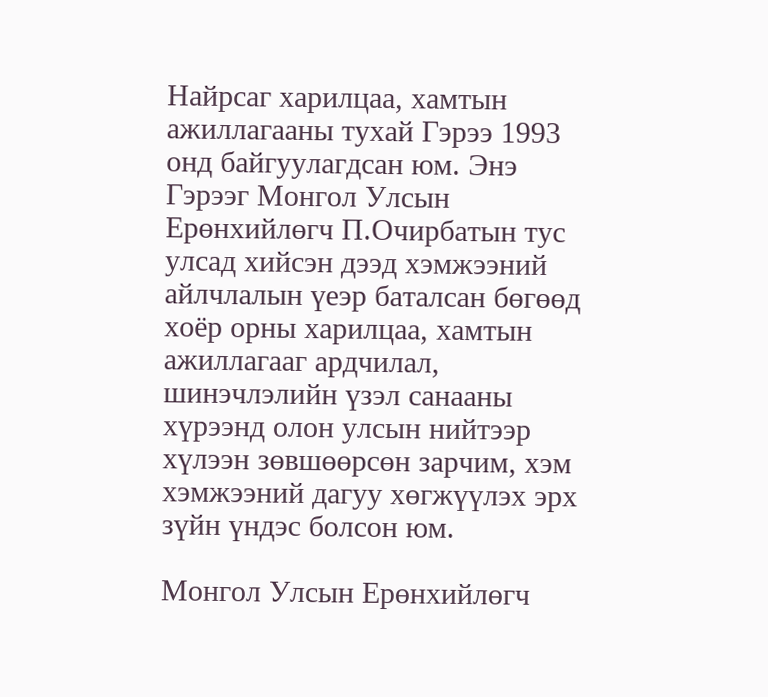Найрсаг харилцаа, хамтын ажиллагааны тухай Гэрээ 1993 онд байгуулагдсан юм. Энэ Гэрээг Монгол Улсын Ерөнхийлөгч П.Очирбатын тус улсад хийсэн дээд хэмжээний айлчлалын үеэр баталсан бөгөөд хоёр орны харилцаа, хамтын ажиллагааг ардчилал, шинэчлэлийн үзэл санааны хүрээнд олон улсын нийтээр хүлээн зөвшөөрсөн зарчим, хэм хэмжээний дагуу хөгжүүлэх эрх зүйн үндэс болсон юм.

Монгол Улсын Ерөнхийлөгч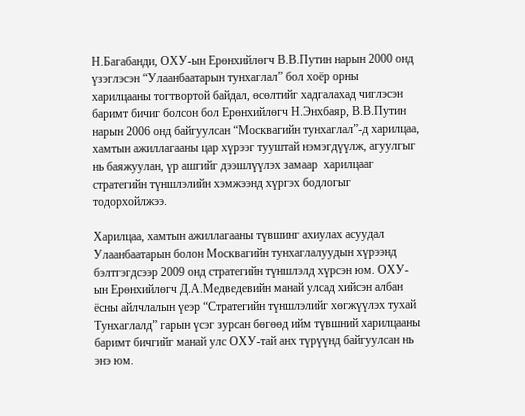Н.Багабанди, ОХУ-ын Ерөнхийлөгч В.В.Путин нарын 2000 онд үзэглэсэн “Улаанбаатарын тунхаглал” бол хоёр орны харилцааны тогтвортой байдал, өсөлтийг хадгалахад чиглэсэн баримт бичиг болсон бол Ерөнхийлөгч Н.Энхбаяр, В.В.Путин нарын 2006 онд байгуулсан “Москвагийн тунхаглал”-д харилцаа, хамтын ажиллагааны цар хүрээг тууштай нэмэгдүүлж, агуулгыг нь баяжуулан, үр ашгийг дээшлүүлэх замаар  харилцааг стратегийн түншлэлийн хэмжээнд хүргэх бодлогыг тодорхойлжээ.

Харилцаа, хамтын ажиллагааны түвшинг ахиулах асуудал Улаанбаатарын болон Москвагийн тунхаглалуудын хүрээнд бэлтгэгдсээр 2009 онд стратегийн түншлэлд хүрсэн юм. ОХУ-ын Ерөнхийлөгч Д.А.Медведевийн манай улсад хийсэн албан ёсны айлчлалын үеэр “Стратегийн түншлэлийг хөгжүүлэх тухай Тунхаглалд” гарын үсэг зурсан бөгөөд ийм түвшний харилцааны баримт бичгийг манай улс ОХУ-тай анх түрүүнд байгуулсан нь энэ юм.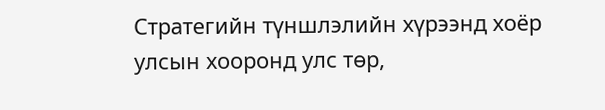Стратегийн түншлэлийн хүрээнд хоёр улсын хооронд улс төр,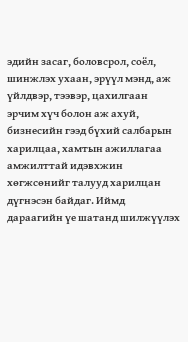эдийн засаг, боловсрол, соёл, шинжлэх ухаан, эрүүл мэнд, аж үйлдвэр, тээвэр, цахилгаан эрчим хүч болон аж ахуй, бизнесийн гээд бүхий салбарын харилцаа, хамтын ажиллагаа амжилттай идэвхжин хөгжсөнийг талууд харилцан дүгнэсэн байдаг. Иймд дараагийн үе шатанд шилжүүлэх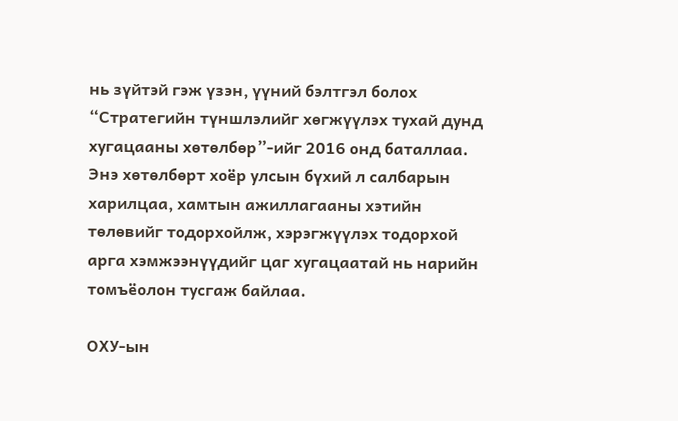нь зүйтэй гэж үзэн, үүний бэлтгэл болох “Стратегийн түншлэлийг хөгжүүлэх тухай дунд хугацааны хөтөлбөр”-ийг 2016 онд баталлаа. Энэ хөтөлбөрт хоёр улсын бүхий л салбарын харилцаа, хамтын ажиллагааны хэтийн төлөвийг тодорхойлж, хэрэгжүүлэх тодорхой арга хэмжээнүүдийг цаг хугацаатай нь нарийн томъёолон тусгаж байлаа.

ОХУ-ын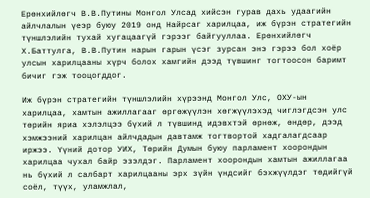Ерөнхийлөгч В.В.Путины Монгол Улсад хийсэн гурав дахь удаагийн айлчлалын үеэр буюу 2019 онд Найрсаг харилцаа, иж бүрэн стратегийн түншлэлийн тухай хугацаагүй гэрээг байгууллаа. Ерөнхийлөгч Х.Баттулга, В.В.Путин нарын гарын үсэг зурсан энэ гэрээ бол хоёр улсын харилцааны хүрч болох хамгийн дээд түвшинг тогтоосон баримт бичиг гэж тооцогддог.

Иж бүрэн стратегийн түншлэлийн хүрээнд Монгол Улс, ОХУ-ын харилцаа, хамтын ажиллагааг өргөжүүлэн хөгжүүлэхэд чиглэгдсэн улс төрийн яриа хэлэлцээ бүхий л түвшинд идэвхтэй өрнөж, өндөр, дээд хэмжээний харилцан айлчдадын давтамж тогтвортой хадгалагдсаар иржээ. Үүний дотор УИХ, Төрийн Думын буюу парламент хоорондын харилцаа чухал байр эзэлдэг. Парламент хоорондын хамтын ажиллагаа нь бүхий л салбарт харилцааны эрх зүйн үндсийг бэхжүүлдэг төдийгүй соёл, түүх, уламжлал,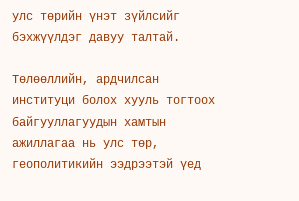улс төрийн үнэт зүйлсийг бэхжүүлдэг давуу талтай.

Төлөөллийн, ардчилсан институци болох хууль тогтоох байгууллагуудын хамтын ажиллагаа нь улс төр, геополитикийн ээдрээтэй үед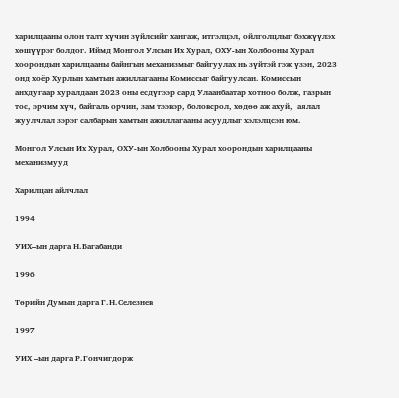харилцааны олон талт хүчин зүйлсийг хангаж, итгэлцэл, ойлголцлыг бэхжүүлэх хөшүүрэг болдог. Иймд Монгол Улсын Их Хурал, ОХУ-ын Холбооны Хурал хоорондын харилцааны байнгын механизмыг байгуулах нь зүйтэй гэж үзэн, 2023 онд хоёр Хурлын хамтын ажиллагааны Комиссыг байгуулсан. Комиссын анхдугаар хуралдаан 2023 оны есдүгээр сард Улаанбаатар хотноо болж, газрын тос, эрчим хүч, байгаль орчин, зам тээвэр, боловсрол, хөдөө аж ахуй,  аялал жуулчлал зэрэг салбарын хамтын ажиллагааны асуудлыг хэлэлцсэн юм.

Монгол Улсын Их Хурал, ОХУ-ын Холбооны Хурал хоорондын харилцааны механизмууд

Харилцан айлчлал

1994

УИХ–ын дарга Н.Багабанди

1996

Төрийн Думын дарга Г.Н.Селезнев

1997

УИХ –ын дарга Р.Гончигдорж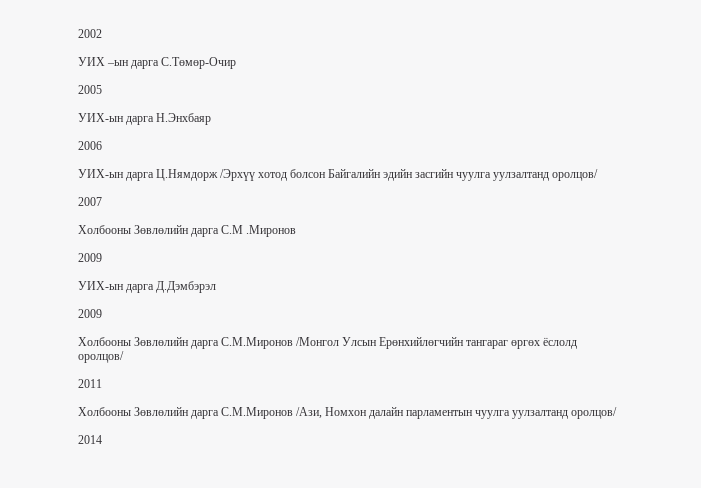2002

УИХ –ын дарга С.Төмөр-Очир

2005

УИХ-ын дарга Н.Энхбаяр

2006

УИХ-ын дарга Ц.Нямдорж /Эрхүү хотод болсон Байгалийн эдийн засгийн чуулга уулзалтанд оролцов/

2007

Холбооны Зөвлөлийн дарга С.М .Миронов

2009

УИХ-ын дарга Д.Дэмбэрэл

2009

Холбооны Зөвлөлийн дарга С.М.Миронов /Монгол Улсын Ерөнхийлөгчийн тангараг өргөх ёслолд оролцов/

2011

Холбооны Зөвлөлийн дарга С.М.Миронов /Ази, Номхон далайн парламентын чуулга уулзалтанд оролцов/

2014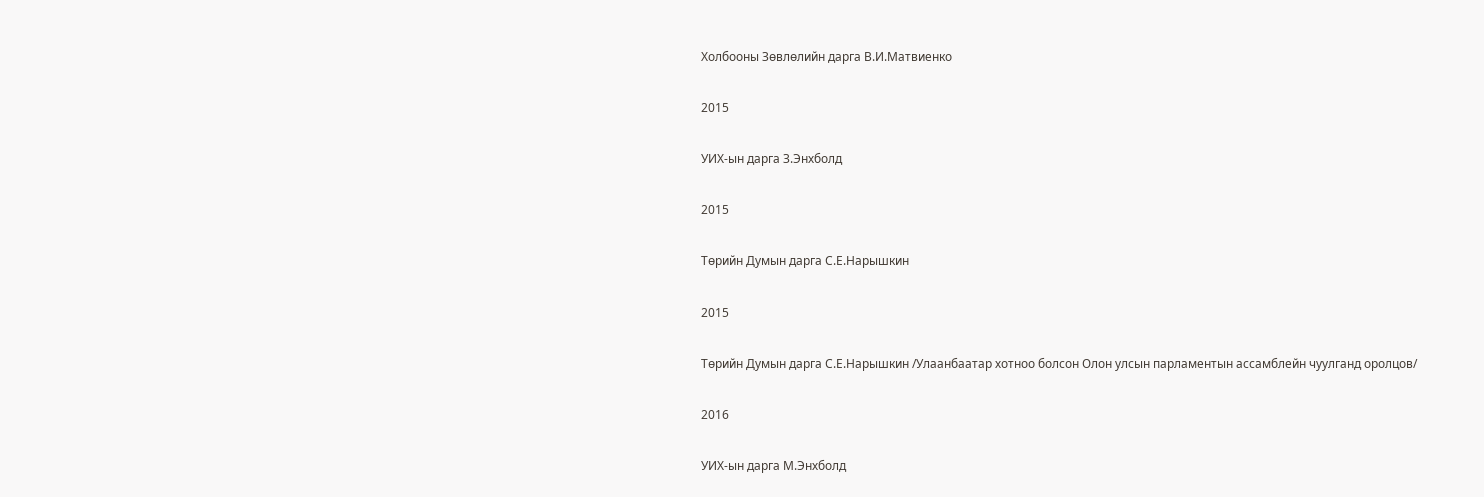Холбооны Зөвлөлийн дарга В.И.Матвиенко

2015

УИХ-ын дарга З.Энхболд

2015

Төрийн Думын дарга С.Е.Нарышкин

2015

Төрийн Думын дарга С.Е.Нарышкин /Улаанбаатар хотноо болсон Олон улсын парламентын ассамблейн чуулганд оролцов/

2016

УИХ-ын дарга М.Энхболд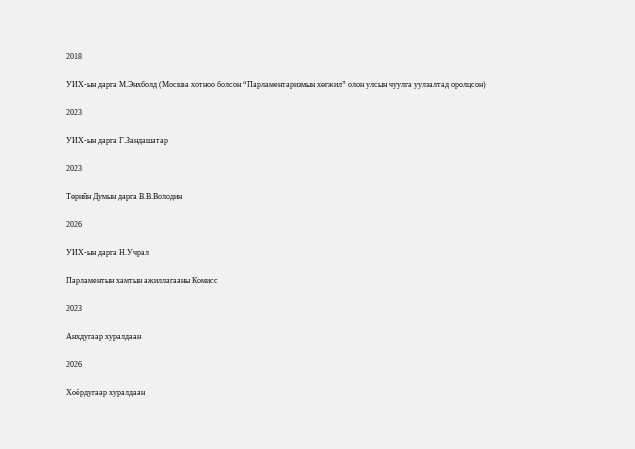2018

УИХ-ын дарга М.Энхболд (Москва хотноо болсон “Парламентаризмын хөгжил” олон улсын чуулга уулзалтад оролцсон)

2023

УИХ-ын дарга Г.Зандашатар

2023

Төрийн Думын дарга В.В.Володин

2026

УИХ-ын дарга Н.Учрал

Парламентын хамтын ажиллагааны Комисс

2023

Анхдугаар хуралдаан

2026

Хоёрдугаар хуралдаан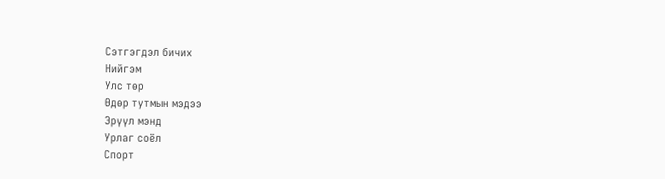Сэтгэгдэл бичих
Нийгэм
Улс төр
Өдөр тутмын мэдээ
Эрүүл мэнд
Урлаг соёл
Спорт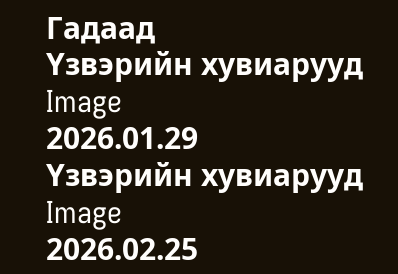Гадаад
Үзвэрийн хувиарууд
Image
2026.01.29
Үзвэрийн хувиарууд
Image
2026.02.25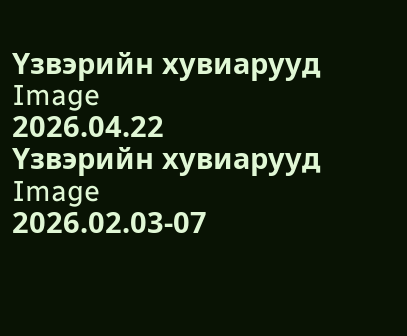Үзвэрийн хувиарууд
Image
2026.04.22
Үзвэрийн хувиарууд
Image
2026.02.03-07